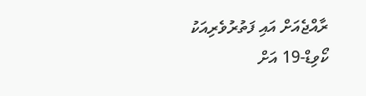ރާއްޖެއަށް އައި ފަތުރުވެރިއަކު ކޯވިޑް-19 އަށް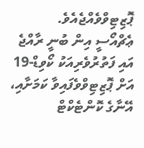ޕޮޒިޓިވްވެއްޖެއެވެ.
ޢެޗްއޯސީ އިން ބުނީ ރާއްޖެ އައި ފަތުރުވެރިއަކު ކޯވިޑް-19 އަށް ޕޮޒިޓިވްވެފައިވާ ކަމަށާއި، އޭނާގެ ކޮންޓެކްޓް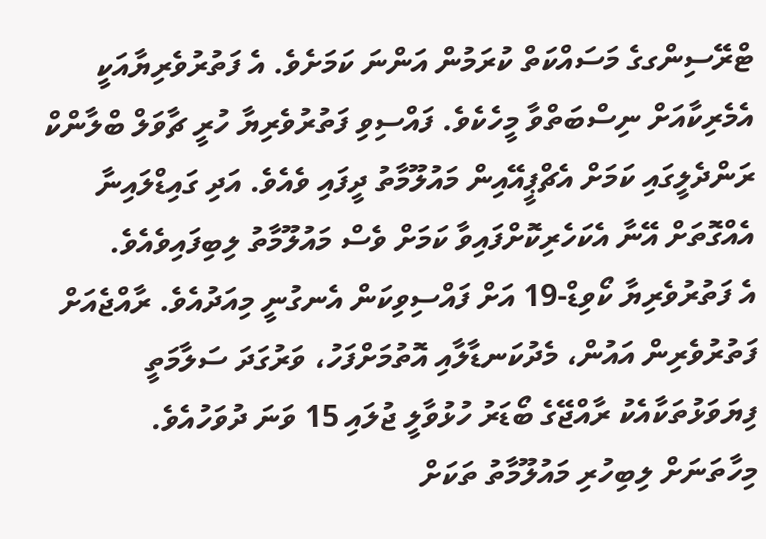ޓްރޭސިންގގެ މަސައްކަތް ކުރަމުން އަންނަ ކަމަށެވެ. އެ ފަތުރުވެރިޔާއަކީ އެމެރިކާއަށް ނިސްބަތްވާ މީހެކެވެ. ފައްސިވި ފަތުރުވެރިޔާ ހުރީ ޗާވަލް ބްލާންކް ރަންދެލީގައި ކަމަށް އެޗްޕީއޭއިން މައުލޫމާތު ދީފައި ވެއެވެ. އަދި ގައިޑްލައިނާ އެއްގޮތަށް އޭނާ އެކަހެރިކޮށްފައިވާ ކަމަށް ވެސް މައުލޫމާތު ލިބިފައިވެއެވެ.
އެ ފަތުރުވެރިޔާ ކޯވިޑް-19 އަށް ފައްސިވިކަން އެނގުނީ މިއަދުއެވެ. ރާއްޖެއަށް ފަތުރުވެރިން އައުން، މެދުކަނޑާލާއި އޮތުމަށްފަހު، ވަރުގަދަ ސަލާމަތީ ފިޔަވަޅުތަކާއެކު ރާއްޖޭގެ ބޯޑަރު ހުޅުވާލީ ޖުލައި 15 ވަނަ ދުވަހުއެވެ.
މިހާތަނަށް ލިބިހުރި މައުލޫމާތު ތަކަށް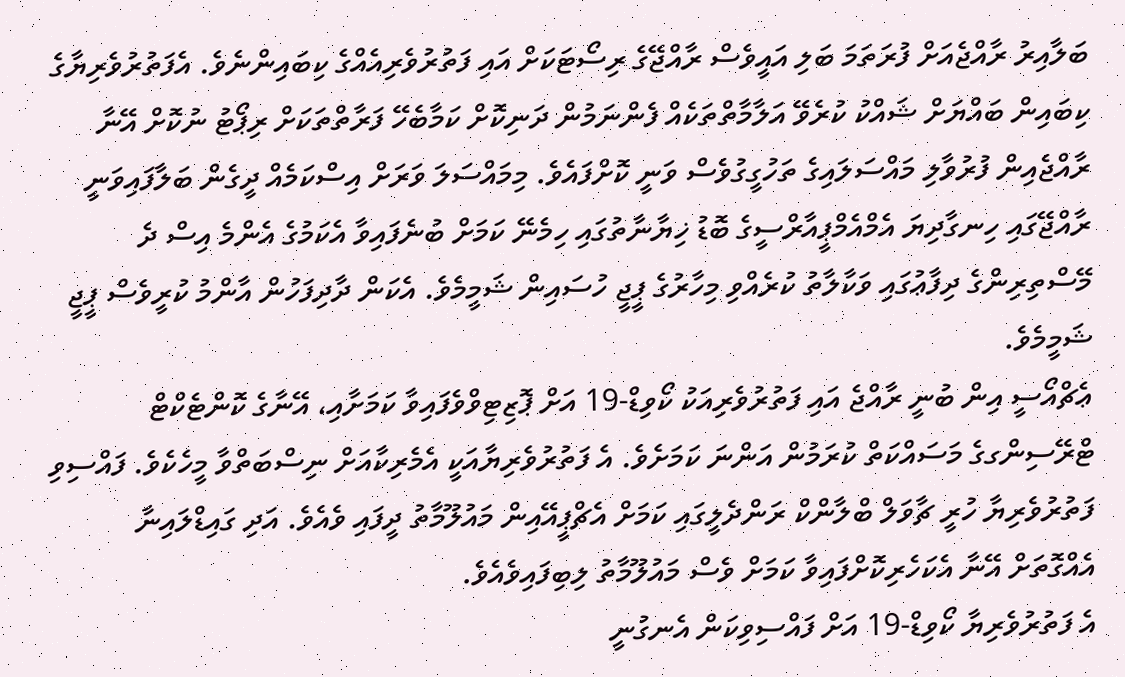ބަލާއިރު ރާއްޖެއަށް ފުރަތަމަ ބަލި އައީވެސް ރާއްޖޭގެ ރިސޯޓަކަށް އައި ފަތުރުވެރިއެއްގެ ކިބައިންނެވެ. އެފަތުރުވެރިޔާގެ ކިބައިން ބައްޔަށް ޝައްކު ކުރެވޭ އަލާމާތްތަކެއް ފެންނަމުން ދަނިކޮށް ކަމާބެހޭ ފަރާތްތަކަށް ރިޕޯޓު ނުކޮށް އޭނާ ރާއްޖެއިން ފުރުވާލި މައްސަލައިގެ ތަހުގީގުވެސް ވަނީ ކޮށްފައެވެ. މިމައްސަލަ ވަރަށް އިސްކަމެއް ދީގެން ބަލާފައިވަނީ ރާއްޖޭގައި ހިނގާދިޔަ އެމްއެމްޕީއާރްސީގެ ބޮޑު ޚިޔާނާތުގައި ހިމެނޭ ކަމަށް ބުނެފައިވާ އެކަމުގެ އެންމެ އިސް ދެ މޭސްތިރިންގެ ދިފާޢުގައި ވަކާލާތު ކުރެއްވި މިހާރުގެ ޕީޖީ ހުސައިން ޝަމީމެވެ. އެކަން ދާދިފަހުން އާންމު ކުރީވެސް ޕީޖީ ޝަމީމެވެ.
ޢެޗްއޯސީ އިން ބުނީ ރާއްޖެ އައި ފަތުރުވެރިއަކު ކޯވިޑް-19 އަށް ޕޮޒިޓިވްވެފައިވާ ކަމަށާއި، އޭނާގެ ކޮންޓެކްޓް ޓްރޭސިންގގެ މަސައްކަތް ކުރަމުން އަންނަ ކަމަށެވެ. އެ ފަތުރުވެރިޔާއަކީ އެމެރިކާއަށް ނިސްބަތްވާ މީހެކެވެ. ފައްސިވި ފަތުރުވެރިޔާ ހުރީ ޗާވަލް ބްލާންކް ރަންދެލީގައި ކަމަށް އެޗްޕީއޭއިން މައުލޫމާތު ދީފައި ވެއެވެ. އަދި ގައިޑްލައިނާ އެއްގޮތަށް އޭނާ އެކަހެރިކޮށްފައިވާ ކަމަށް ވެސް މައުލޫމާތު ލިބިފައިވެއެވެ.
އެ ފަތުރުވެރިޔާ ކޯވިޑް-19 އަށް ފައްސިވިކަން އެނގުނީ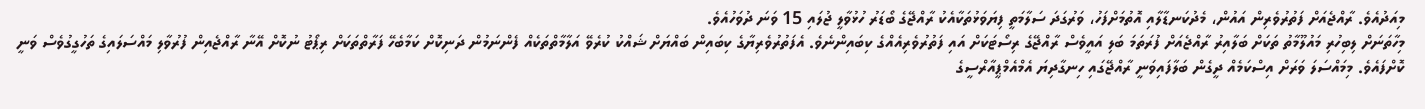މިއަދުއެވެ. ރާއްޖެއަށް ފަތުރުވެރިން އައުން، މެދުކަނޑާލާއި އޮތުމަށްފަހު، ވަރުގަދަ ސަލާމަތީ ފިޔަވަޅުތަކާއެކު ރާއްޖޭގެ ބޯޑަރު ހުޅުވާލީ ޖުލައި 15 ވަނަ ދުވަހުއެވެ.
މިހާތަނަށް ލިބިހުރި މައުލޫމާތު ތަކަށް ބަލާއިރު ރާއްޖެއަށް ފުރަތަމަ ބަލި އައީވެސް ރާއްޖޭގެ ރިސޯޓަކަށް އައި ފަތުރުވެރިއެއްގެ ކިބައިންނެވެ. އެފަތުރުވެރިޔާގެ ކިބައިން ބައްޔަށް ޝައްކު ކުރެވޭ އަލާމާތްތަކެއް ފެންނަމުން ދަނިކޮށް ކަމާބެހޭ ފަރާތްތަކަށް ރިޕޯޓު ނުކޮށް އޭނާ ރާއްޖެއިން ފުރުވާލި މައްސަލައިގެ ތަހުގީގުވެސް ވަނީ ކޮށްފައެވެ. މިމައްސަލަ ވަރަށް އިސްކަމެއް ދީގެން ބަލާފައިވަނީ ރާއްޖޭގައި ހިނގާދިޔަ އެމްއެމްޕީއާރްސީގެ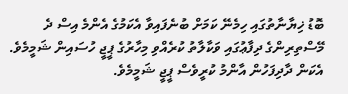ބޮޑު ޚިޔާނާތުގައި ހިމެނޭ ކަމަށް ބުނެފައިވާ އެކަމުގެ އެންމެ އިސް ދެ މޭސްތިރިންގެ ދިފާޢުގައި ވަކާލާތު ކުރެއްވި މިހާރުގެ ޕީޖީ ހުސައިން ޝަމީމެވެ. އެކަން ދާދިފަހުން އާންމު ކުރީވެސް ޕީޖީ ޝަމީމެވެ.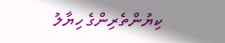ކިޔުންތެރިންގެ ހިޔާލު